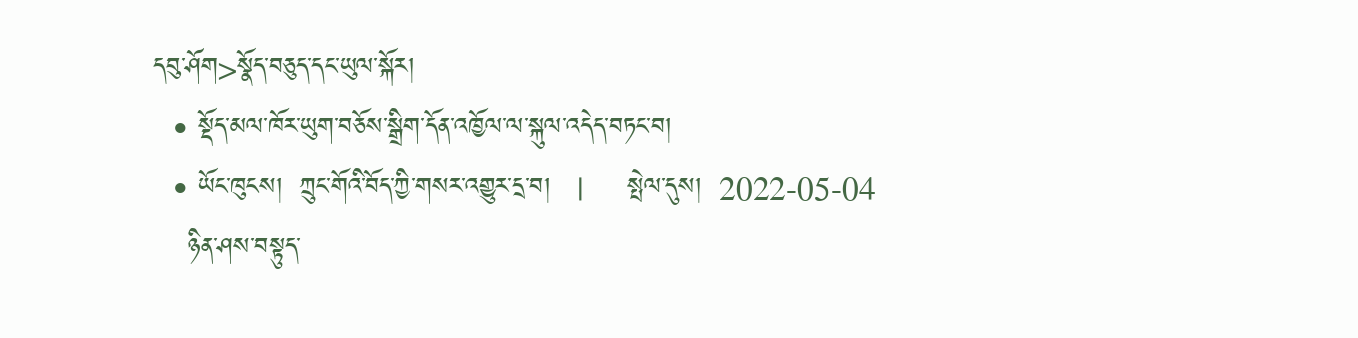དབུ་ཤོག>སྣོད་བཅུད་དང་ཡུལ་སྐོར།
  • སྡོད་མལ་ཁོར་ཡུག་བཅོས་སྒྲིག་དོན་འཁྱོལ་ལ་སྐུལ་འདེད་བཏང་བ།
  • ཡོང་ཁུངས།  ཀྲུང་གོའི་བོད་ཀྱི་གསར་འགྱུར་དྲ་བ།   |     སྤེལ་དུས།  2022-05-04
    ཉིན་ཤས་བསྟུད་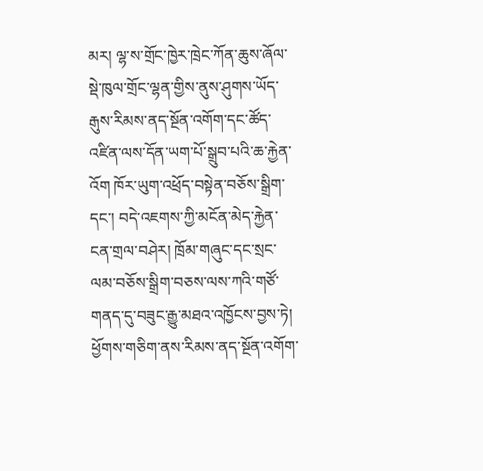མར། ལྷ་ས་གྲོང་ཁྱེར་ཁྲེང་ཀོན་ཆུས་ཞོལ་སྡེ་ཁུལ་གྲོང་ལྷན་གྱིས་ནུས་ཤུགས་ཡོད་རྒུས་རིམས་ནད་སྔོན་འགོག་དང་ཚོད་འཛིན་ལས་དོན་ཡག་པོ་སྒྲུབ་པའི་ཆ་རྐྱེན་འོག ཁོར་ཡུག་འཕྲོད་བསྟེན་བཅོས་སྒྲིག་དང་། བདེ་འཇགས་ཀྱི་མངོན་མེད་རྐྱེན་ངན་གྲལ་བཤེར། ཁྲོམ་གཞུང་དང་སྲང་ལམ་བཅོས་སྒྲིག་བཅས་ལས་ཀའི་གཙོ་གནད་དུ་བཟུང་རྒྱུ་མཐའ་འཁྱོངས་བྱས་ཏེ། ཕྱོགས་གཅིག་ནས་རིམས་ནད་སྔོན་འགོག་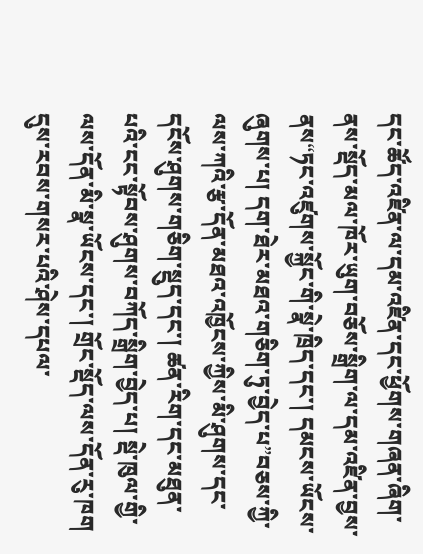དང་ཚོད་འཛིན་ལ་དམ་འཛིན་དང་ཕྱོགས་གཞན་ཞིག་ནས་སྡོད་མལ་ཁོར་ཡུག་བཅོས་སྒྲིག་ལ་དམ་འཛིན་བྱས་ནས“ཏང་འཛུགས་སྐྱོང་གི་སྣེ་ཁྲིད་དང་། དམངས་ཡོངས་ཞུགས་པ། དག་ཐེར་མཐའ་གཅིག་ཏུ་བྱེད་པ”བཅས་ཀྱི་ལས་ཀའི་རྩ་དོན་མཐའ་འཁྱོངས་ཀྱིས་མི་ཤུགས་དང་དངོས་ཤུགས་གཅིག་སྡུད་དང་། ཚན་རིག་དང་མཐུན་པའི་ངང་སྟོབས་ཤུགས་བཀོད་སྒྲིག་བྱེད་པ། སྡེ་ཁུལ་གྱི་ལས་དོན་མི་སྣ་ཡོངས་དང་། གྲོང་སྡོད་ལས་དོན་རུ་ཁག དུས་རབས་གསར་པའི་ཤེས་དཔལ་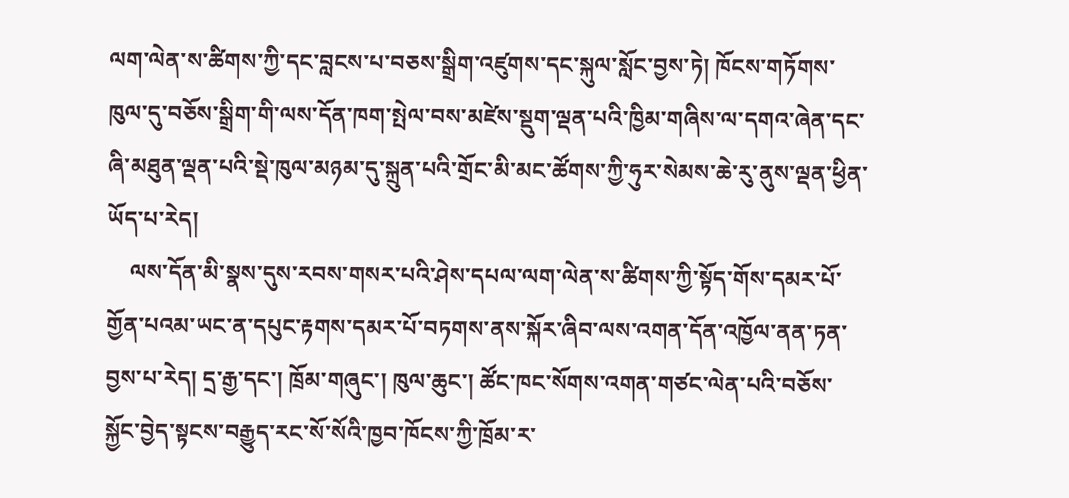ལག་ལེན་ས་ཚིགས་ཀྱི་དང་བླངས་པ་བཅས་སྒྲིག་འཛུགས་དང་སྐུལ་སློང་བྱས་ཏེ། ཁོངས་གཏོགས་ཁུལ་དུ་བཅོས་སྒྲིག་གི་ལས་དོན་ཁག་སྤེལ་བས་མཛེས་སྡུག་ལྡན་པའི་ཁྱིམ་གཞིས་ལ་དགའ་ཞེན་དང་ཞི་མཐུན་ལྡན་པའི་སྡེ་ཁུལ་མཉམ་དུ་སྐྲུན་པའི་གྲོང་མི་མང་ཚོགས་ཀྱི་ཧུར་སེམས་ཆེ་རུ་ནུས་ལྡན་ཕྱིན་ཡོད་པ་རེད།
    ལས་དོན་མི་སྣས་དུས་རབས་གསར་པའི་ཤེས་དཔལ་ལག་ལེན་ས་ཚིགས་ཀྱི་སྟོད་གོས་དམར་པོ་གྱོན་པའམ་ཡང་ན་དཔུང་རྟགས་དམར་པོ་བཏགས་ནས་སྐོར་ཞིབ་ལས་འགན་དོན་འཁྱོལ་ནན་ཏན་བྱས་པ་རེད། དྲ་རྒྱ་དང་། ཁྲོམ་གཞུང་། ཁུལ་ཆུང་། ཚོང་ཁང་སོགས་འགན་གཙང་ལེན་པའི་བཅོས་སྐྱོང་བྱེད་སྟངས་བརྒྱུད་རང་སོ་སོའི་ཁྱབ་ཁོངས་ཀྱི་ཁྲོམ་ར་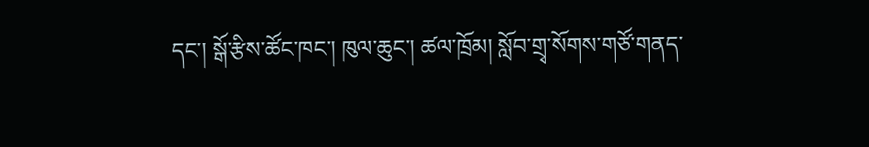དང་། སྒོ་རྩིས་ཚོང་ཁང་། ཁུལ་ཆུང་། ཚལ་ཁྲོམ། སློབ་གྲྭ་སོགས་གཙོ་གནད་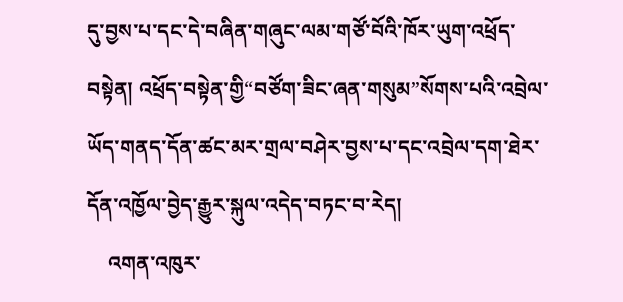དུ་བྱས་པ་དང་དེ་བཞིན་གཞུང་ལམ་གཙོ་བོའི་ཁོར་ཡུག་འཕྲོད་བསྟེན། འཕྲོད་བསྟེན་གྱི“བཙོག་ཟིང་ཞན་གསུམ”སོགས་པའི་འབྲེལ་ཡོད་གནད་དོན་ཚང་མར་གྲལ་བཤེར་བྱས་པ་དང་འབྲེལ་དག་ཐེར་དོན་འཁྱོལ་བྱེད་རྒྱུར་སྐུལ་འདེད་བཏང་བ་རེད།
    འགན་འཁུར་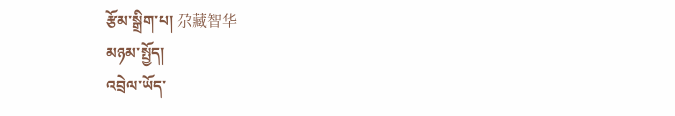རྩོམ་སྒྲིག་པ། 尕藏智华
མཉམ་སྤྱོད།
འབྲེལ་ཡོད་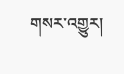གསར་འགྱུར།